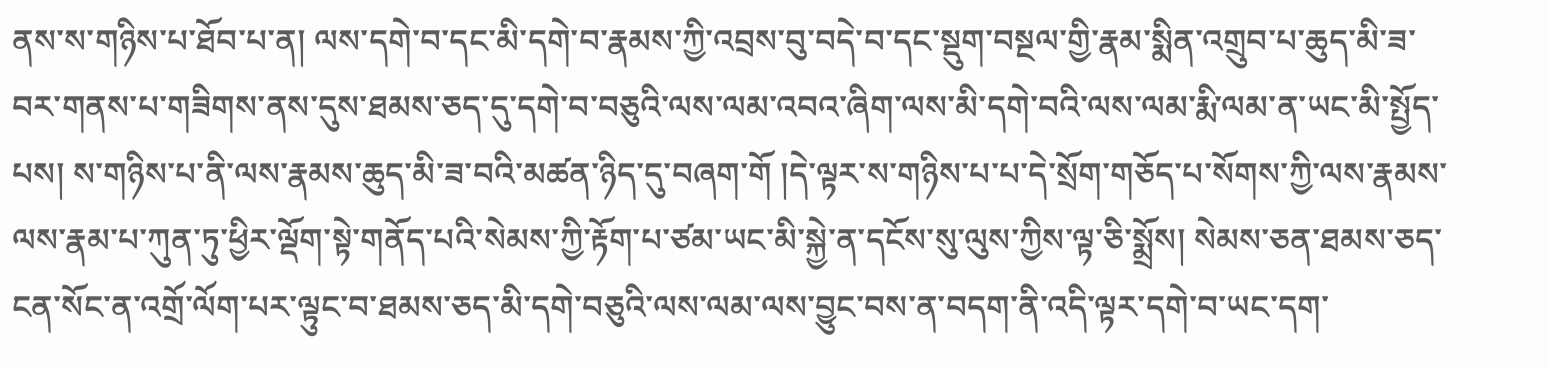ནས་ས་གཉིས་པ་ཐོབ་པ་ན། ལས་དགེ་བ་དང་མི་དགེ་བ་རྣམས་ཀྱི་འབྲས་བུ་བདེ་བ་དང་སྡུག་བསྔལ་གྱི་རྣམ་སྨིན་འགྲུབ་པ་ཆུད་མི་ཟ་བར་གནས་པ་གཟིགས་ནས་དུས་ཐམས་ཅད་དུ་དགེ་བ་བཅུའི་ལས་ལམ་འབའ་ཞིག་ལས་མི་དགེ་བའི་ལས་ལམ་རྨི་ལམ་ན་ཡང་མི་སྤྱོད་པས། ས་གཉིས་པ་ནི་ལས་རྣམས་ཆུད་མི་ཟ་བའི་མཚན་ཉིད་དུ་བཞག་གོ །དེ་ལྟར་ས་གཉིས་པ་པ་དེ་སྲོག་གཅོད་པ་སོགས་ཀྱི་ལས་རྣམས་ལས་རྣམ་པ་ཀུན་ཏུ་ཕྱིར་ལྡོག་སྟེ་གནོད་པའི་སེམས་ཀྱི་རྟོག་པ་ཙམ་ཡང་མི་སྐྱེ་ན་དངོས་སུ་ལུས་ཀྱིས་ལྟ་ཅི་སྨྲོས། སེམས་ཅན་ཐམས་ཅད་ངན་སོང་ན་འགྲོ་ལོག་པར་ལྟུང་བ་ཐམས་ཅད་མི་དགེ་བཅུའི་ལས་ལམ་ལས་བྱུང་བས་ན་བདག་ནི་འདི་ལྟར་དགེ་བ་ཡང་དག་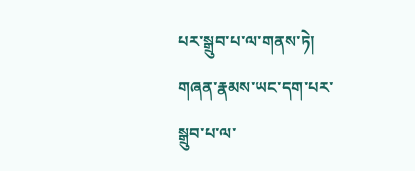པར་སྒྲུབ་པ་ལ་གནས་ཏེ། གཞན་རྣམས་ཡང་དག་པར་སྒྲུབ་པ་ལ་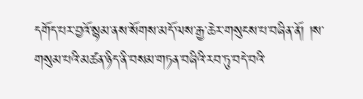དགོད་པར་བྱའོ་སྙམ་ནས་སོགས་མདོ་ལས་རྒྱ་ཆེར་གསུངས་པ་བཞིན་ནོ། །ས་གསུམ་པའི་མཚན་ཉིད་ནི་བསམ་གཏན་བཞིའི་རབ་ཏུ་བདེ་བའི་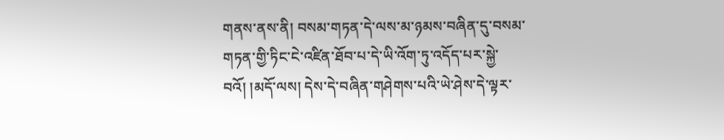གནས་ནས་ནི། བསམ་གཏན་དེ་ལས་མ་ཉམས་བཞིན་དུ་བསམ་གཏན་གྱི་ཏིང་ངེ་འཛིན་ཐོབ་པ་དེ་ཡི་འོག་ཏུ་འདོད་པར་སྐྱེ་བའོ། །མདོ་ལས། དེས་དེ་བཞིན་གཤེགས་པའི་ཡེ་ཤེས་དེ་ལྟར་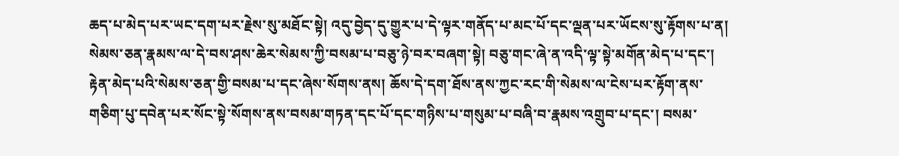ཆད་པ་མེད་པར་ཡང་དག་པར་རྗེས་སུ་མཐོང་སྟེ། འདུ་བྱེད་དུ་གྱུར་པ་དེ་ལྟར་གནོད་པ་མང་པོ་དང་ལྡན་པར་ཡོངས་སུ་རྟོགས་པ་ན། སེམས་ཅན་རྣམས་ལ་དེ་བས་ཤས་ཆེར་སེམས་ཀྱི་བསམ་པ་བཅུ་ཉེ་བར་བཞག་སྟེ། བཅུ་གང་ཞེ་ན་འདི་ལྟ་སྟེ་མགོན་མེད་པ་དང་། རྟེན་མེད་པའི་སེམས་ཅན་གྱི་བསམ་པ་དང་ཞེས་སོགས་ནས། ཆོས་དེ་དག་ཐོས་ནས་ཀྱང་རང་གི་སེམས་ལ་ངེས་པར་རྟོག་ནས་གཅིག་པུ་དབེན་པར་སོང་སྟེ་སོགས་ནས་བསམ་གཏན་དང་པོ་དང་གཉིས་པ་གསུམ་པ་བཞི་བ་རྣམས་འགྲུབ་པ་དང་། བསམ་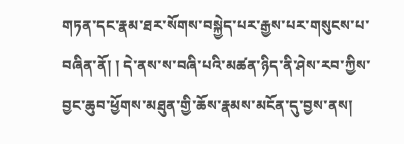གཏན་དང་རྣམ་ཐར་སོགས་བསྐྱེད་པར་རྒྱས་པར་གསུངས་པ་བཞིན་ནོ། ། དེ་ནས་ས་བཞི་པའི་མཚན་ཉིད་ནི་ཤེས་རབ་ཀྱིས་བྱང་ཆུབ་ཕྱོགས་མཐུན་གྱི་ཆོས་རྣམས་མངོན་དུ་བྱས་ནས།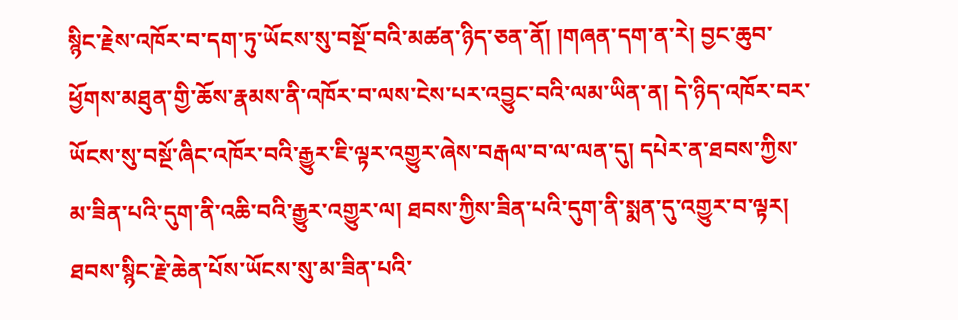སྙིང་རྗེས་འཁོར་བ་དག་ཏུ་ཡོངས་སུ་བསྔོ་བའི་མཚན་ཉིད་ཅན་ནོ། །གཞན་དག་ན་རེ། བྱང་ཆུབ་ཕྱོགས་མཐུན་གྱི་ཆོས་རྣམས་ནི་འཁོར་བ་ལས་ངེས་པར་འབྱུང་བའི་ལམ་ཡིན་ན། དེ་ཉིད་འཁོར་བར་ཡོངས་སུ་བསྔོ་ཞིང་འཁོར་བའི་རྒྱུར་ཇི་ལྟར་འགྱུར་ཞེས་བརྒལ་བ་ལ་ལན་དུ། དཔེར་ན་ཐབས་ཀྱིས་མ་ཟིན་པའི་དུག་ནི་འཆི་བའི་རྒྱུར་འགྱུར་ལ། ཐབས་ཀྱིས་ཟིན་པའི་དུག་ནི་སྨན་དུ་འགྱུར་བ་ལྟར། ཐབས་སྙིང་རྗེ་ཆེན་པོས་ཡོངས་སུ་མ་ཟིན་པའི་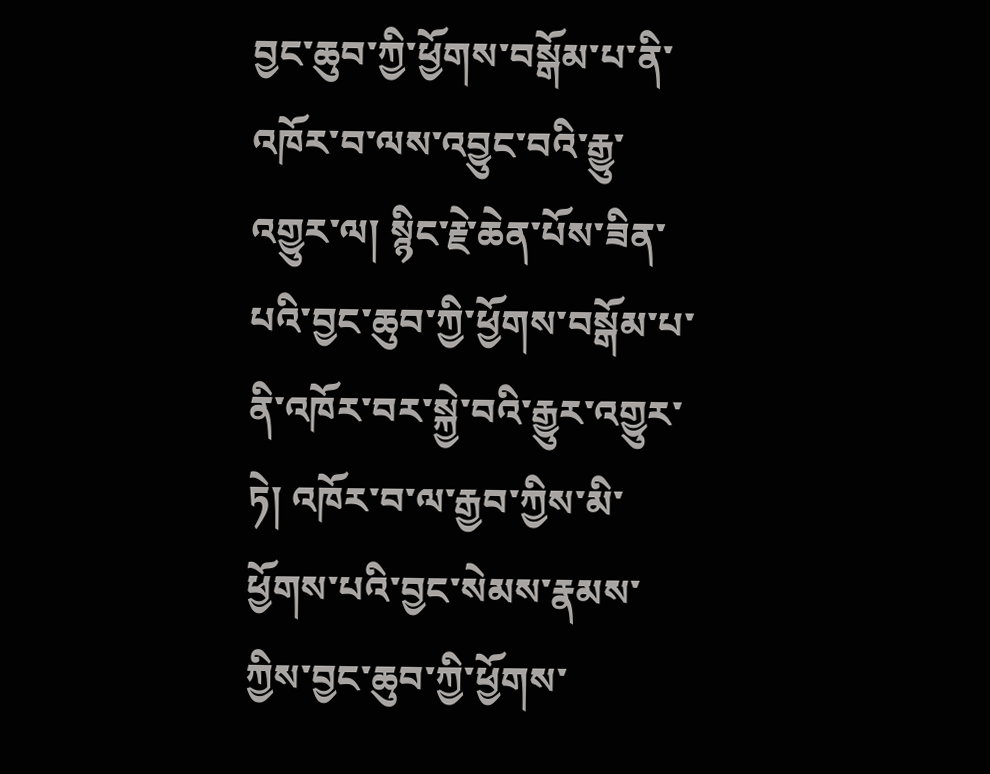བྱང་ཆུབ་ཀྱི་ཕྱོགས་བསྒོམ་པ་ནི་འཁོར་བ་ལས་འབྱུང་བའི་རྒྱུ་འགྱུར་ལ། སྙིང་རྗེ་ཆེན་པོས་ཟིན་པའི་བྱང་ཆུབ་ཀྱི་ཕྱོགས་བསྒོམ་པ་ནི་འཁོར་བར་སྐྱེ་བའི་རྒྱུར་འགྱུར་ཏེ། འཁོར་བ་ལ་རྒྱབ་ཀྱིས་མི་ཕྱོགས་པའི་བྱང་སེམས་རྣམས་ཀྱིས་བྱང་ཆུབ་ཀྱི་ཕྱོགས་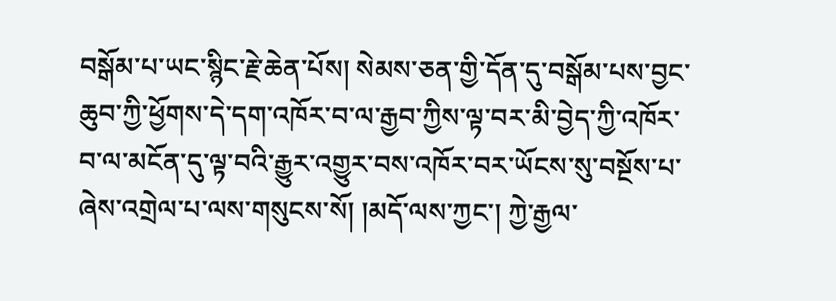བསྒོམ་པ་ཡང་སྙིང་རྗེ་ཆེན་པོས། སེམས་ཅན་གྱི་དོན་དུ་བསྒོམ་པས་བྱང་ཆུབ་ཀྱི་ཕྱོགས་དེ་དག་འཁོར་བ་ལ་རྒྱབ་ཀྱིས་ལྟ་བར་མི་བྱེད་ཀྱི་འཁོར་བ་ལ་མངོན་དུ་ལྟ་བའི་རྒྱུར་འགྱུར་བས་འཁོར་བར་ཡོངས་སུ་བསྔོས་པ་ཞེས་འགྲེལ་པ་ལས་གསུངས་སོ། །མདོ་ལས་ཀྱང་། ཀྱེ་རྒྱལ་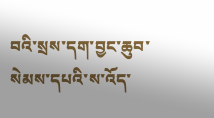བའི་སྲས་དག་བྱང་ཆུབ་སེམས་དཔའི་ས་འོད་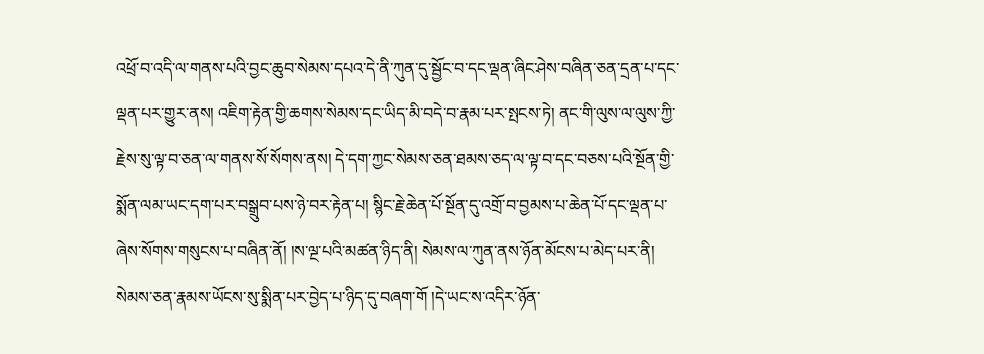འཕྲོ་བ་འདི་ལ་གནས་པའི་བྱང་ཆུབ་སེམས་དཔའ་དེ་ནི་ཀུན་དུ་སྦྱོང་བ་དང་ལྡན་ཞིང་ཤེས་བཞིན་ཅན་དྲན་པ་དང་ལྡན་པར་གྱུར་ནས། འཇིག་རྟེན་གྱི་ཆགས་སེམས་དང་ཡིད་མི་བདེ་བ་རྣམ་པར་སྤངས་ཏེ། ནང་གི་ལུས་ལ་ལུས་ཀྱི་རྗེས་སུ་ལྟ་བ་ཅན་ལ་གནས་སོ་སོགས་ནས། དེ་དག་ཀྱང་སེམས་ཅན་ཐམས་ཅད་ལ་ལྟ་བ་དང་བཅས་པའི་སྔོན་གྱི་སྨོན་ལམ་ཡང་དག་པར་བསྒྲུབ་པས་ཉེ་བར་རྟེན་པ། སྙིང་རྗེ་ཆེན་པོ་སྔོན་དུ་འགྲོ་བ་བྱམས་པ་ཆེན་པོ་དང་ལྡན་པ་ཞེས་སོགས་གསུངས་པ་བཞིན་ནོ། །ས་ལྔ་པའི་མཚན་ཉིད་ནི། སེམས་ལ་ཀུན་ནས་ཉོན་མོངས་པ་མེད་པར་ནི། སེམས་ཅན་རྣམས་ཡོངས་སུ་སྨིན་པར་བྱེད་པ་ཉིད་དུ་བཞག་གོ །དེ་ཡང་ས་འདིར་ཉོན་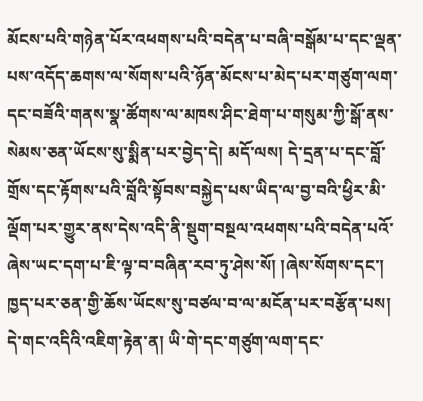མོངས་པའི་གཉེན་པོར་འཕགས་པའི་བདེན་པ་བཞི་བསྒོམ་པ་དང་ལྡན་པས་འདོད་ཆགས་ལ་སོགས་པའི་ཉོན་མོངས་པ་མེད་པར་གཙུག་ལག་དང་བཟོའི་གནས་སྣ་ཚོགས་ལ་མཁས་ཤིང་ཐེག་པ་གསུམ་ཀྱི་སྒོ་ནས་སེམས་ཅན་ཡོངས་སུ་སྨིན་པར་བྱེད་དེ། མདོ་ལས། དེ་དྲན་པ་དང་བློ་གྲོས་དང་རྟོགས་པའི་བློའི་སྟོབས་བསྐྱེད་པས་ཡིད་ལ་བྱ་བའི་ཕྱིར་མི་ལྡོག་པར་གྱུར་ནས་དེས་འདི་ནི་སྡུག་བསྔལ་འཕགས་པའི་བདེན་པའོ་ཞེས་ཡང་དག་པ་ཇི་ལྟ་བ་བཞིན་རབ་ཏུ་ཤེས་སོ། །ཞེས་སོགས་དང་། ཁྱད་པར་ཅན་གྱི་ཆོས་ཡོངས་སུ་བཙལ་བ་ལ་མངོན་པར་བརྩོན་པས། དེ་གང་འདིའི་འཇིག་རྟེན་ན། ཡི་གེ་དང་གཙུག་ལག་དང་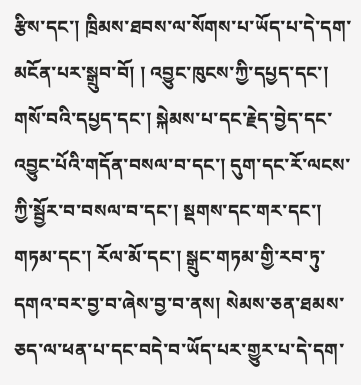རྩིས་དང་། ཁྲིམས་ཐབས་ལ་སོགས་པ་ཡོད་པ་དེ་དག་མངོན་པར་སྒྲུབ་བོ། ། འབྱུང་ཁུངས་ཀྱི་དཔྱད་དང་། གསོ་བའི་དཔྱད་དང་། སྐེམས་པ་དང་རྗེད་བྱེད་དང་འབྱུང་པོའི་གདོན་བསལ་བ་དང་། དུག་དང་རོ་ལངས་ཀྱི་སྦྱོར་བ་བསལ་བ་དང་། སྡགས་དང་གར་དང་། གཏམ་དང་། རོལ་མོ་དང་། སྒྲུང་གཏམ་གྱི་རབ་ཏུ་དགའ་བར་བྱ་བ་ཞེས་བྱ་བ་ནས། སེམས་ཅན་ཐམས་ཅད་ལ་ཕན་པ་དང་བདེ་བ་ཡོད་པར་གྱུར་པ་དེ་དག་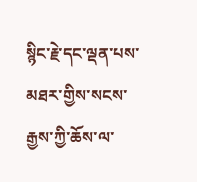སྙིང་རྗེ་དང་ལྡན་པས་མཐར་གྱིས་སངས་རྒྱས་ཀྱི་ཆོས་ལ་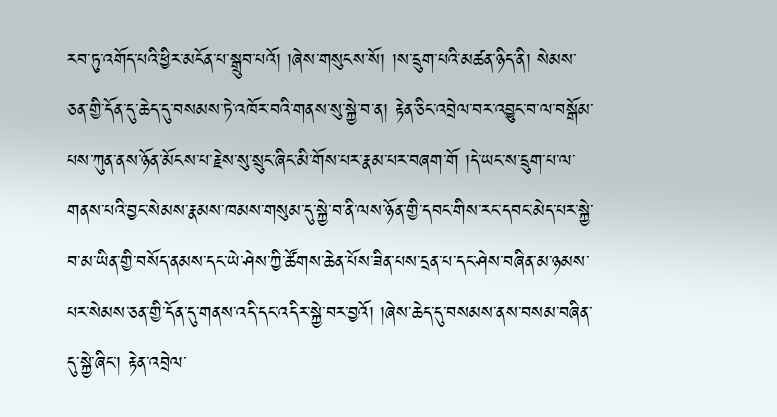རབ་ཏུ་འགོད་པའི་ཕྱིར་མངོན་པ་སྒྲུབ་པའོ། །ཞེས་གསུངས་སོ། །ས་དྲུག་པའི་མཚན་ཉིད་ནི། སེམས་ཅན་གྱི་དོན་དུ་ཆེད་དུ་བསམས་ཏེ་འཁོར་བའི་གནས་སུ་སྐྱེ་བ་ན། རྟེན་ཅིང་འབྲེལ་བར་འབྱུང་བ་ལ་བསྒོམ་པས་ཀུན་ནས་ཉོན་མོངས་པ་རྗེས་སུ་སྲུང་ཞིང་མི་གོས་པར་རྣམ་པར་བཞག་གོ །དེ་ཡང་ས་དྲུག་པ་ལ་གནས་པའི་བྱང་སེམས་རྣམས་ཁམས་གསུམ་དུ་སྐྱེ་བ་ནི་ལས་ཉོན་གྱི་དབང་གིས་རང་དབང་མེད་པར་སྐྱེ་བ་མ་ཡིན་གྱི་བསོད་ནམས་དང་ཡེ་ཤེས་ཀྱི་ཚོགས་ཆེན་པོས་ཟིན་པས་དྲན་པ་དང་ཤེས་བཞིན་མ་ཉམས་པར་སེམས་ཅན་གྱི་དོན་དུ་གནས་འདི་དང་འདིར་སྐྱེ་བར་བྱའོ། །ཞེས་ཆེད་དུ་བསམས་ནས་བསམ་བཞིན་དུ་སྐྱེ་ཞིང་། རྟེན་འབྲེལ་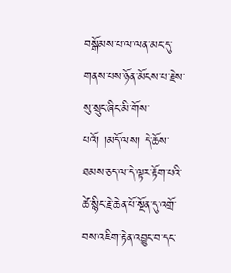བསྒོམས་པ་ལ་ལན་མང་དུ་གནས་པས་ཉོན་མོངས་པ་རྗེས་སུ་སྲུང་ཞིང་མི་གོས་པའོ། །མདོ་ལས། དེ་ཆོས་ཐམས་ཅད་ལ་དེ་ལྟར་རྟོག་པའི་ཚེ་སྙིང་རྗེ་ཆེན་པོ་སྔོན་དུ་འགྲོ་བས་འཇིག་རྟེན་འབྱུང་བ་དང་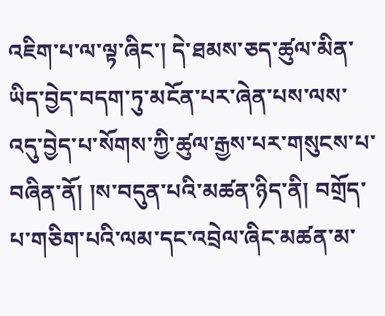འཇིག་པ་ལ་ལྟ་ཞིང་། དེ་ཐམས་ཅད་ཚུལ་མིན་ཡིད་བྱེད་བདག་ཏུ་མངོན་པར་ཞེན་པས་ལས་འདུ་བྱེད་པ་སོགས་ཀྱི་ཚུལ་རྒྱས་པར་གསུངས་པ་བཞིན་ནོ། །ས་བདུན་པའི་མཚན་ཉིད་ནི། བགྲོད་པ་གཅིག་པའི་ལམ་དང་འབྲེལ་ཞིང་མཚན་མ་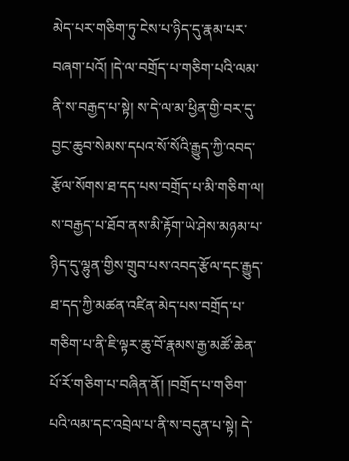མེད་པར་གཅིག་ཏུ་ངེས་པ་ཉིད་དུ་རྣམ་པར་བཞག་པའོ། །དེ་ལ་བགྲོད་པ་གཅིག་པའི་ལམ་ནི་ས་བརྒྱད་པ་སྟེ། ས་དེ་ལ་མ་ཕྱིན་གྱི་བར་དུ་བྱང་ཆུབ་སེམས་དཔའ་སོ་སོའི་རྒྱུད་ཀྱི་འབད་རྩོལ་སོགས་ཐ་དད་པས་བགྲོད་པ་མི་གཅིག་ལ། ས་བརྒྱད་པ་ཐོབ་ནས་མི་རྟོག་ཡེ་ཤེས་མཉམ་པ་ཉིད་དུ་ལྷུན་གྱིས་གྲུབ་པས་འབད་རྩོལ་དང་རྒྱུད་ཐ་དད་ཀྱི་མཚན་འཛིན་མེད་པས་བགྲོད་པ་གཅིག་པ་ནི་ཇི་ལྟར་ཆུ་བོ་རྣམས་རྒྱ་མཚོ་ཆེན་པོ་རོ་གཅིག་པ་བཞིན་ནོ། །བགྲོད་པ་གཅིག་པའི་ལམ་དང་འབྲེལ་པ་ནི་ས་བདུན་པ་སྟེ། དེ་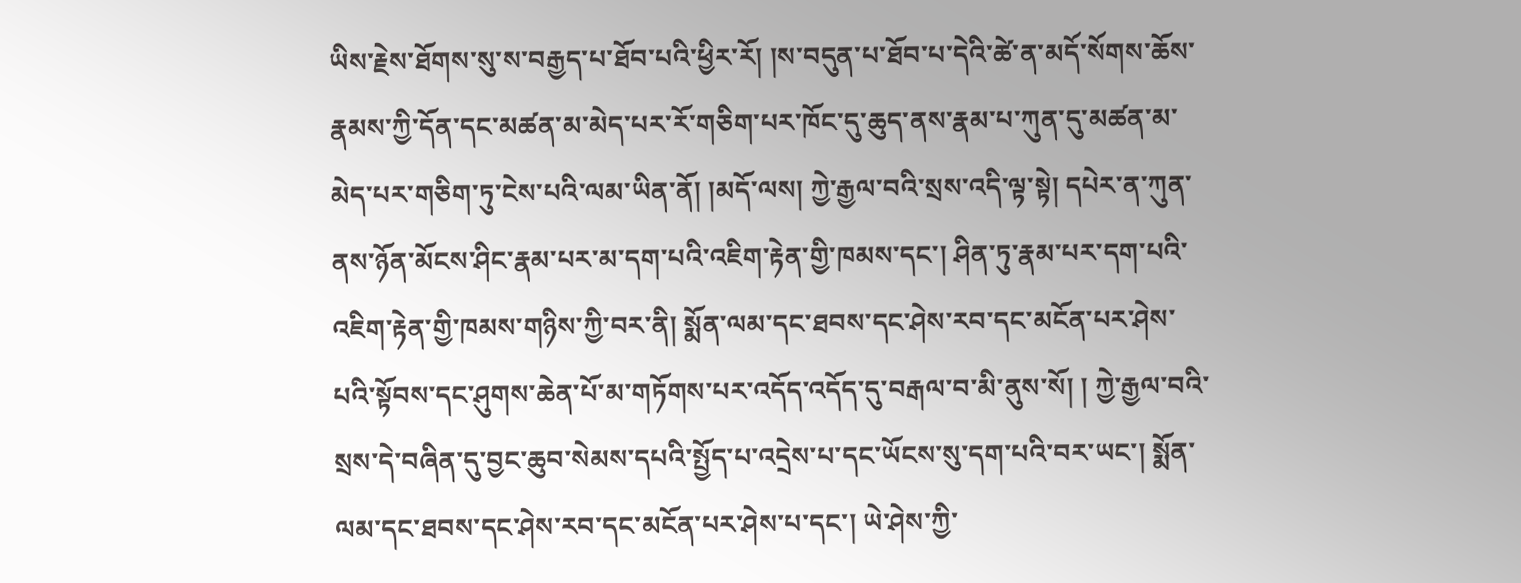ཡིས་རྗེས་ཐོགས་སུ་ས་བརྒྱད་པ་ཐོབ་པའི་ཕྱིར་རོ། །ས་བདུན་པ་ཐོབ་པ་དེའི་ཚེ་ན་མདོ་སོགས་ཆོས་རྣམས་ཀྱི་དོན་དང་མཚན་མ་མེད་པར་རོ་གཅིག་པར་ཁོང་དུ་ཆུད་ནས་རྣམ་པ་ཀུན་དུ་མཚན་མ་མེད་པར་གཅིག་ཏུ་ངེས་པའི་ལམ་ཡིན་ནོ། །མདོ་ལས། ཀྱེ་རྒྱལ་བའི་སྲས་འདི་ལྟ་སྟེ། དཔེར་ན་ཀུན་ནས་ཉོན་མོངས་ཤིང་རྣམ་པར་མ་དག་པའི་འཇིག་རྟེན་གྱི་ཁམས་དང་། ཤིན་ཏུ་རྣམ་པར་དག་པའི་འཇིག་རྟེན་གྱི་ཁམས་གཉིས་ཀྱི་བར་ནི། སྨོན་ལམ་དང་ཐབས་དང་ཤེས་རབ་དང་མངོན་པར་ཤེས་པའི་སྟོབས་དང་ཤུགས་ཆེན་པོ་མ་གཏོགས་པར་འདོད་འདོད་དུ་བརྒལ་བ་མི་ནུས་སོ། ། ཀྱེ་རྒྱལ་བའི་སྲས་དེ་བཞིན་དུ་བྱང་ཆུབ་སེམས་དཔའི་སྤྱོད་པ་འདྲེས་པ་དང་ཡོངས་སུ་དག་པའི་བར་ཡང་། སྨོན་ལམ་དང་ཐབས་དང་ཤེས་རབ་དང་མངོན་པར་ཤེས་པ་དང་། ཡེ་ཤེས་ཀྱི་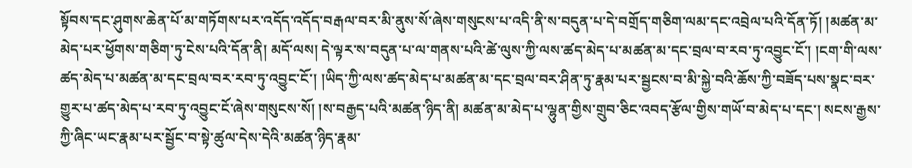སྟོབས་དང་ཤུགས་ཆེན་པོ་མ་གཏོགས་པར་འདོད་འདོད་བརྒལ་བར་མི་ནུས་སོ་ཞེས་གསུངས་པ་འདི་ནི་ས་བདུན་པ་དེ་བགྲོད་གཅིག་ལམ་དང་འབྲེལ་པའི་དོན་ཏོ། །མཚན་མ་མེད་པར་ཕྱོགས་གཅིག་ཏུ་ངེས་པའི་དོན་ནི། མདོ་ལས། དེ་ལྟར་ས་བདུན་པ་ལ་གནས་པའི་ཚེ་ལུས་ཀྱི་ལས་ཚད་མེད་པ་མཚན་མ་དང་བྲལ་བ་རབ་ཏུ་འབྱུང་ངོ་། །ངག་གི་ལས་ཚད་མེད་པ་མཚན་མ་དང་བྲལ་བར་རབ་ཏུ་འབྱུང་ངོ་། །ཡིད་ཀྱི་ལས་ཚད་མེད་པ་མཚན་མ་དང་བྲལ་བར་ཤིན་ཏུ་རྣམ་པར་སྦྱངས་བ་མི་སྐྱེ་བའི་ཆོས་ཀྱི་བཟོད་པས་སྣང་བར་གྱུར་པ་ཚད་མེད་པ་རབ་ཏུ་འབྱུང་ངོ་ཞེས་གསུངས་སོ། །ས་བརྒྱད་པའི་མཚན་ཉིད་ནི། མཚན་མ་མེད་པ་ལྷུན་གྱིས་གྲུབ་ཅིང་འབད་རྩོལ་གྱིས་གཡོ་བ་མེད་པ་དང་། སངས་རྒྱས་ཀྱི་ཞིང་ཡང་རྣམ་པར་སྦྱོང་བ་སྟེ་ཚུལ་དེས་དེའི་མཚན་ཉིད་རྣམ་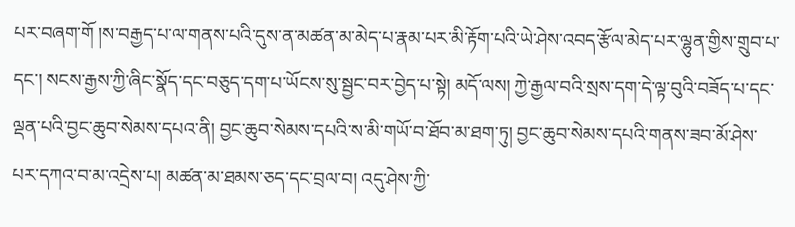པར་བཞག་གོ །ས་བརྒྱད་པ་ལ་གནས་པའི་དུས་ན་མཚན་མ་མེད་པ་རྣམ་པར་མི་རྟོག་པའི་ཡེ་ཤེས་འབད་རྩོལ་མེད་པར་ལྷུན་གྱིས་གྲུབ་པ་དང་། སངས་རྒྱས་ཀྱི་ཞིང་སྣོད་དང་བཅུད་དག་པ་ཡོངས་སུ་སྦྱང་བར་བྱེད་པ་སྟེ། མདོ་ལས། ཀྱེ་རྒྱལ་བའི་སྲས་དག་དེ་ལྟ་བུའི་བཟོད་པ་དང་ལྡན་པའི་བྱང་ཆུབ་སེམས་དཔའ་ནི། བྱང་ཆུབ་སེམས་དཔའི་ས་མི་གཡོ་བ་ཐོབ་མ་ཐག་ཏུ། བྱང་ཆུབ་སེམས་དཔའི་གནས་ཟབ་མོ་ཤེས་པར་དཀའ་བ་མ་འདྲེས་པ། མཚན་མ་ཐམས་ཅད་དང་བྲལ་བ། འདུ་ཤེས་ཀྱི་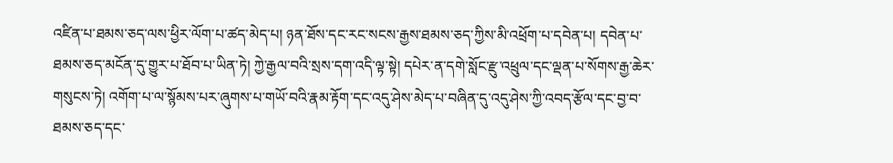འཛིན་པ་ཐམས་ཅད་ལས་ཕྱིར་ལོག་པ་ཚད་མེད་པ། ཉན་ཐོས་དང་རང་སངས་རྒྱས་ཐམས་ཅད་ཀྱིས་མི་འཕྲོག་པ་དབེན་པ། དབེན་པ་ཐམས་ཅད་མངོན་དུ་གྱུར་པ་ཐོབ་པ་ཡིན་ཏེ། ཀྱེ་རྒྱལ་བའི་སྲས་དག་འདི་ལྟ་སྟེ། དཔེར་ན་དགེ་སློང་རྫུ་འཕྲུལ་དང་ལྡན་པ་སོགས་རྒྱ་ཆེར་གསུངས་ཏེ། འགོག་པ་ལ་སྙོམས་པར་ཞུགས་པ་གཡོ་བའི་རྣམ་རྟོག་དང་འདུ་ཤེས་མེད་པ་བཞིན་དུ་འདུ་ཤེས་ཀྱི་འབད་རྩོལ་དང་བྱ་བ་ཐམས་ཅད་དང་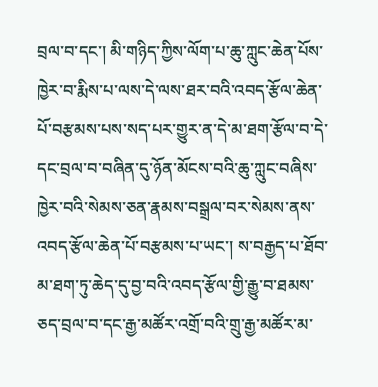བྲལ་བ་དང་། མི་གཉིད་ཀྱིས་ལོག་པ་ཆུ་ཀླུང་ཆེན་པོས་ཁྱེར་བ་རྨིས་པ་ལས་དེ་ལས་ཐར་བའི་འབད་རྩོལ་ཆེན་པོ་བརྩམས་པས་སད་པར་གྱུར་ན་དེ་མ་ཐག་རྩོལ་བ་དེ་དང་བྲལ་བ་བཞིན་དུ་ཉོན་མོངས་བའི་ཆུ་ཀླུང་བཞིས་ཁྱེར་བའི་སེམས་ཅན་རྣམས་བསྒྲལ་བར་སེམས་ནས་འབད་རྩོལ་ཆེན་པོ་བརྩམས་པ་ཡང་། ས་བརྒྱད་པ་ཐོབ་མ་ཐག་ཏུ་ཆེད་དུ་བྱ་བའི་འབད་རྩོལ་གྱི་རྒྱུ་བ་ཐམས་ཅད་བྲལ་བ་དང་རྒྱ་མཚོར་འགྲོ་བའི་གྲུ་རྒྱ་མཚོར་མ་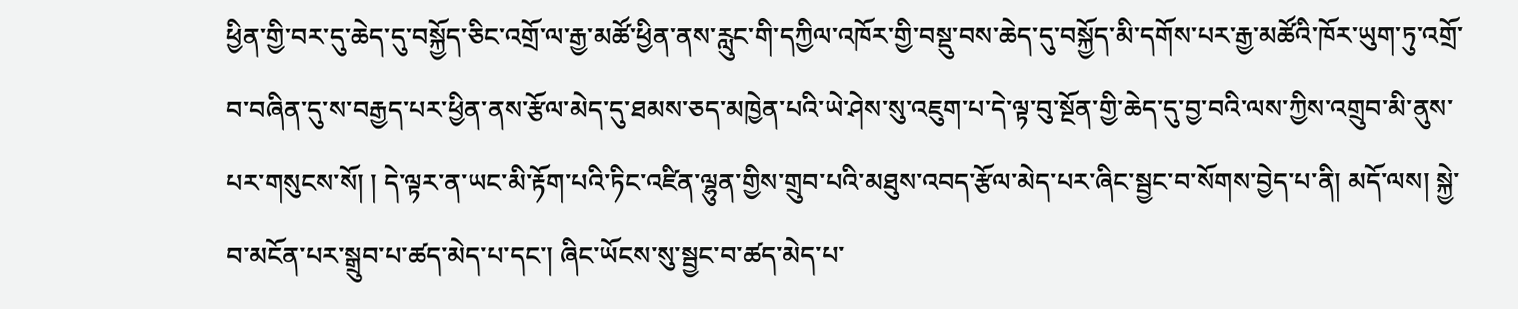ཕྱིན་གྱི་བར་དུ་ཆེད་དུ་བསྐྱོད་ཅིང་འགྲོ་ལ་རྒྱ་མཚོ་ཕྱིན་ནས་རླུང་གི་དཀྱིལ་འཁོར་གྱི་བསྡུ་བས་ཆེད་དུ་བསྐྱོད་མི་དགོས་པར་རྒྱ་མཚོའི་ཁོར་ཡུག་ཏུ་འགྲོ་བ་བཞིན་དུ་ས་བརྒྱད་པར་ཕྱིན་ནས་རྩོལ་མེད་དུ་ཐམས་ཅད་མཁྱེན་པའི་ཡེ་ཤེས་སུ་འཇུག་པ་དེ་ལྟ་བུ་སྔོན་གྱི་ཆེད་དུ་བྱ་བའི་ལས་ཀྱིས་འགྲུབ་མི་ནུས་པར་གསུངས་སོ། ། དེ་ལྟར་ན་ཡང་མི་རྟོག་པའི་ཏིང་འཛིན་ལྷུན་གྱིས་གྲུབ་པའི་མཐུས་འབད་རྩོལ་མེད་པར་ཞིང་སྦྱང་བ་སོགས་བྱེད་པ་ནི། མདོ་ལས། སྐྱེ་བ་མངོན་པར་སྒྲུབ་པ་ཚད་མེད་པ་དང་། ཞིང་ཡོངས་སུ་སྦྱང་བ་ཚད་མེད་པ་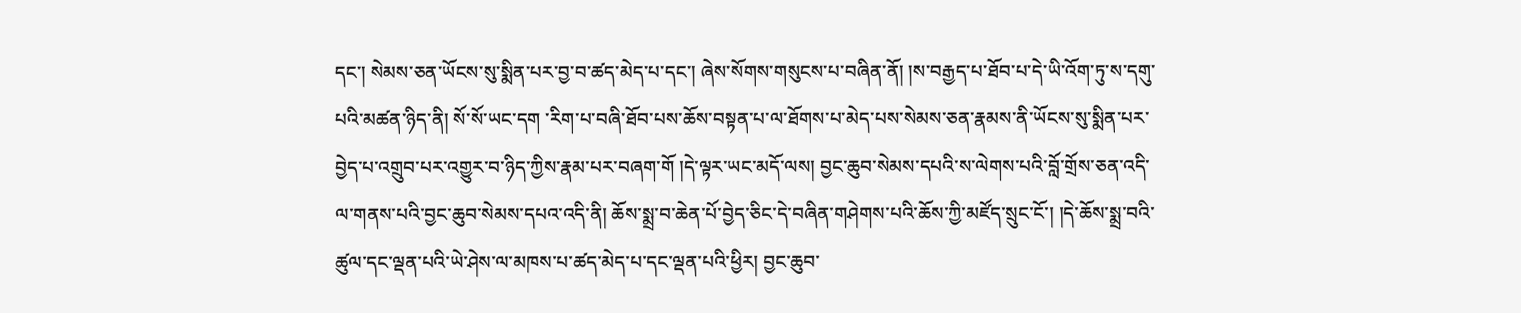དང་། སེམས་ཅན་ཡོངས་སུ་སྨིན་པར་བྱ་བ་ཚད་མེད་པ་དང་། ཞེས་སོགས་གསུངས་པ་བཞིན་ནོ། །ས་བརྒྱད་པ་ཐོབ་པ་དེ་ཡི་འོག་ཏུ་ས་དགུ་པའི་མཚན་ཉིད་ནི། སོ་སོ་ཡང་དག ་རིག་པ་བཞི་ཐོབ་པས་ཆོས་བསྟན་པ་ལ་ཐོགས་པ་མེད་པས་སེམས་ཅན་རྣམས་ནི་ཡོངས་སུ་སྨིན་པར་བྱེད་པ་འགྲུབ་པར་འགྱུར་བ་ཉིད་ཀྱིས་རྣམ་པར་བཞག་གོ །དེ་ལྟར་ཡང་མདོ་ལས། བྱང་ཆུབ་སེམས་དཔའི་ས་ལེགས་པའི་བློ་གྲོས་ཅན་འདི་ལ་གནས་པའི་བྱང་ཆུབ་སེམས་དཔའ་འདི་ནི། ཆོས་སྨྲ་བ་ཆེན་པོ་བྱེད་ཅིང་དེ་བཞིན་གཤེགས་པའི་ཆོས་ཀྱི་མཛོད་སྲུང་ངོ་། །དེ་ཆོས་སྨྲ་བའི་ཚུལ་དང་ལྡན་པའི་ཡེ་ཤེས་ལ་མཁས་པ་ཚད་མེད་པ་དང་ལྡན་པའི་ཕྱིར། བྱང་ཆུབ་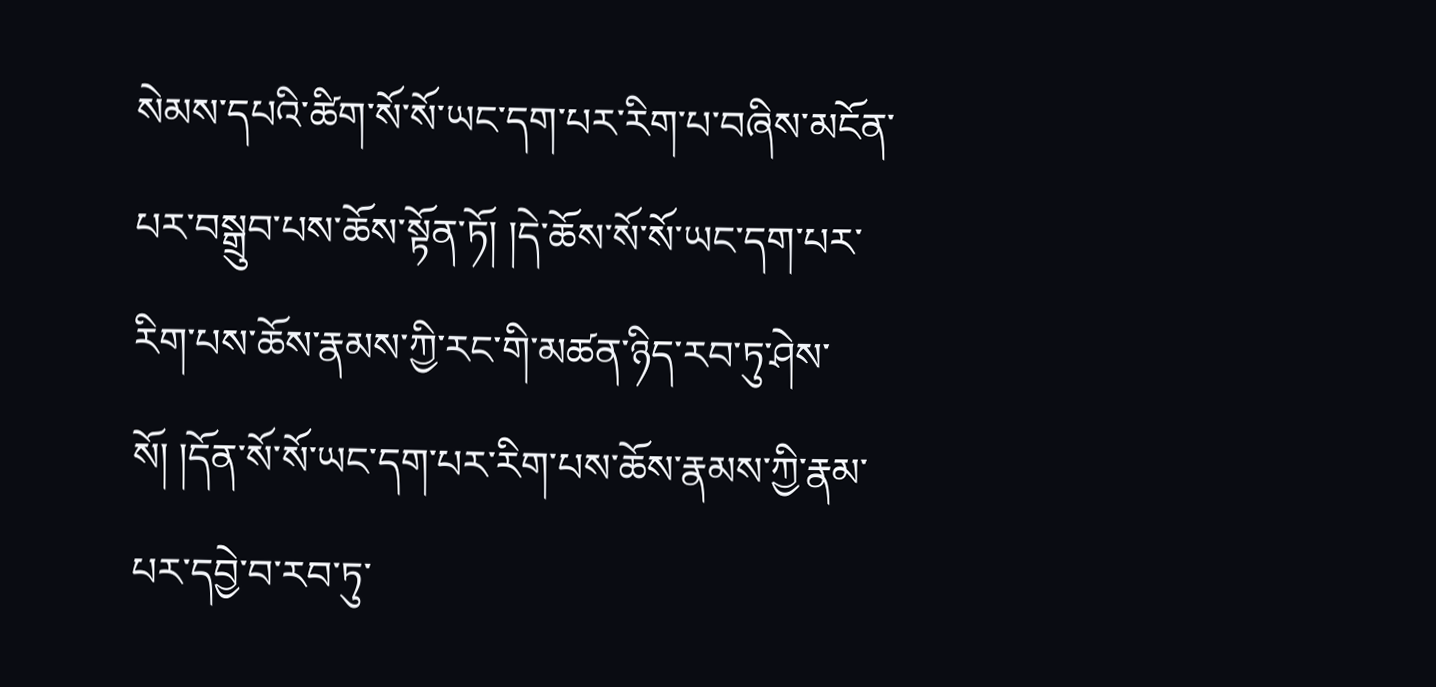སེམས་དཔའི་ཚིག་སོ་སོ་ཡང་དག་པར་རིག་པ་བཞིས་མངོན་པར་བསྒྲུབ་པས་ཆོས་སྟོན་ཏོ། །དེ་ཆོས་སོ་སོ་ཡང་དག་པར་རིག་པས་ཆོས་རྣམས་ཀྱི་རང་གི་མཚན་ཉིད་རབ་ཏུ་ཤེས་སོ། །དོན་སོ་སོ་ཡང་དག་པར་རིག་པས་ཆོས་རྣམས་ཀྱི་རྣམ་པར་དབྱེ་བ་རབ་ཏུ་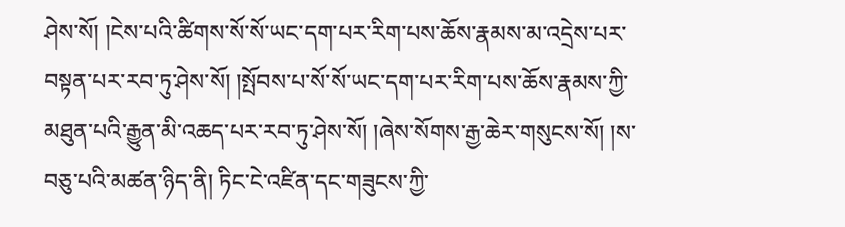ཤེས་སོ། །ངེས་པའི་ཚིགས་སོ་སོ་ཡང་དག་པར་རིག་པས་ཆོས་རྣམས་མ་འདྲེས་པར་བསྟན་པར་རབ་ཏུ་ཤེས་སོ། །སྤོབས་པ་སོ་སོ་ཡང་དག་པར་རིག་པས་ཆོས་རྣམས་ཀྱི་མཐུན་པའི་རྒྱུན་མི་འཆད་པར་རབ་ཏུ་ཤེས་སོ། །ཞེས་སོགས་རྒྱ་ཆེར་གསུངས་སོ། །ས་བཅུ་པའི་མཚན་ཉིད་ནི། ཏིང་ངེ་འཛིན་དང་གཟུངས་ཀྱི་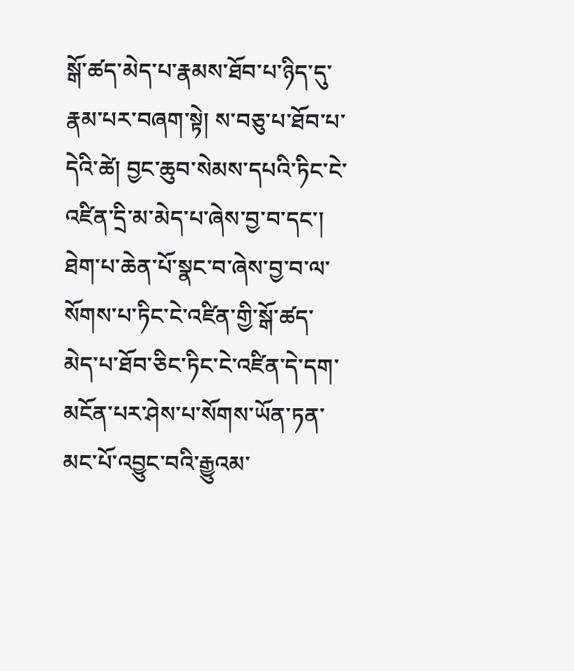སྒོ་ཚད་མེད་པ་རྣམས་ཐོབ་པ་ཉིད་དུ་རྣམ་པར་བཞག་སྟེ། ས་བཅུ་པ་ཐོབ་པ་དེའི་ཚེ། བྱང་ཆུབ་སེམས་དཔའི་ཏིང་ངེ་འཛིན་དྲི་མ་མེད་པ་ཞེས་བྱ་བ་དང་། ཐེག་པ་ཆེན་པོ་སྣང་བ་ཞེས་བྱ་བ་ལ་སོགས་པ་ཏིང་ངེ་འཛིན་གྱི་སྒོ་ཚད་མེད་པ་ཐོབ་ཅིང་ཏིང་ངེ་འཛིན་དེ་དག་མངོན་པར་ཤེས་པ་སོགས་ཡོན་ཏན་མང་པོ་འབྱུང་བའི་རྒྱུའམ་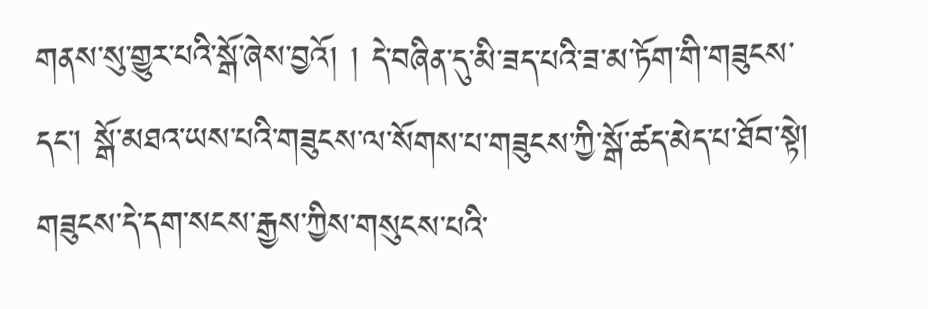གནས་སུ་གྱུར་པའི་སྒོ་ཞེས་བྱའོ། ། དེ་བཞིན་དུ་མི་ཟད་པའི་ཟ་མ་ཏོག་གི་གཟུངས་དང་། སྒོ་མཐའ་ཡས་པའི་གཟུངས་ལ་སོགས་པ་གཟུངས་ཀྱི་སྒོ་ཚད་མེད་པ་ཐོབ་སྟེ། གཟུངས་དེ་དག་སངས་རྒྱས་ཀྱིས་གསུངས་པའི་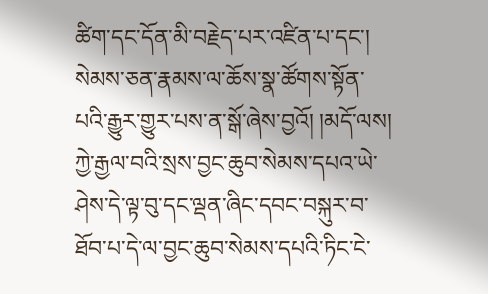ཚིག་དང་དོན་མི་བརྗེད་པར་འཛིན་པ་དང་། སེམས་ཅན་རྣམས་ལ་ཆོས་སྣ་ཚོགས་སྟོན་པའི་རྒྱུར་གྱུར་པས་ན་སྒོ་ཞེས་བྱའོ། །མདོ་ལས། ཀྱེ་རྒྱལ་བའི་སྲས་བྱང་ཆུབ་སེམས་དཔའ་ཡེ་ཤེས་དེ་ལྟ་བུ་དང་ལྡན་ཞིང་དབང་བསྐུར་བ་ཐོབ་པ་དེ་ལ་བྱང་ཆུབ་སེམས་དཔའི་ཏིང་ངེ་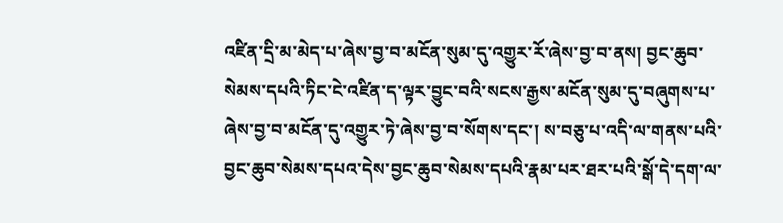འཛིན་དྲི་མ་མེད་པ་ཞེས་བྱ་བ་མངོན་སུམ་དུ་འགྱུར་རོ་ཞེས་བྱ་བ་ནས། བྱང་ཆུབ་སེམས་དཔའི་ཏིང་ངེ་འཛིན་ད་ལྟར་བྱུང་བའི་སངས་རྒྱས་མངོན་སུམ་དུ་བཞུགས་པ་ཞེས་བྱ་བ་མངོན་དུ་འགྱུར་ཏེ་ཞེས་བྱ་བ་སོགས་དང་། ས་བཅུ་པ་འདི་ལ་གནས་པའི་བྱང་ཆུབ་སེམས་དཔའ་དེས་བྱང་ཆུབ་སེམས་དཔའི་རྣམ་པར་ཐར་པའི་སྒོ་དེ་དག་ལ་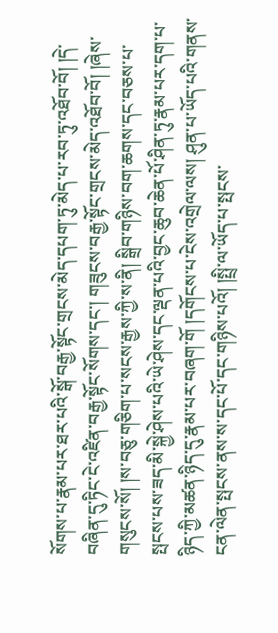སོགས་པ་རྣམ་པར་ཐར་པའི་སྒོ་བརྒྱ་སྟོང་གྲངས་མེད་དཔག་ཏུ་མེད་པ་རབ་ཏུ་འཐོབ་བོ། །དེ་བཞིན་དུ་ཏིང་ངེ་འཛིན་བརྒྱ་སྟོང་སོགས་དང་། གཟུངས་བརྒྱ་སྟོང་གྲངས་མེད་འཐོབ་བོ། །ཞེས་གསུངས་སོ། །ས་བཅུ་གཅིག་པ་སངས་རྒྱས་ཀྱི་ས་ནི། སྒྲིབ་གཉིས་བག་ཆགས་དང་བཅས་པ་སྤངས་པས་ཟད་མི་སྐྱེ་ཤེས་པའི་ཡེ་ཤེས་དང་ལྡན་པའི་བྱང་ཆུབ་ཆེན་པོ་ཤིན་ཏུ་རྣམ་པར་དག་པ་ཉིད་ཀྱི་མཚན་ཉིད་དུ་རྣམ་པར་བཞག་གོ །དགོངས་པ་ངེས་འགྲེལ་ལས། ཤུན་པ་ཡོད་པའི་གནས་ངན་ལེན་སྤངས་ནས་ས་དང་པོ་དང་གཉིས་པའོ། །སྤྲི་ལ་ཡོད་པ་སྤངས་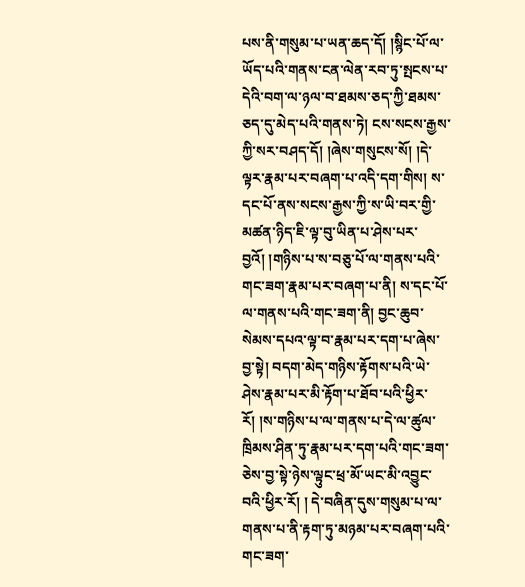པས་ནི་གསུམ་པ་ཡན་ཆད་དོ། །སྙིང་པོ་ལ་ཡོད་པའི་གནས་ངན་ལེན་རབ་ཏུ་སྤངས་པ་དེའི་བག་ལ་ཉལ་བ་ཐམས་ཅད་ཀྱི་ཐམས་ཅད་དུ་མེད་པའི་གནས་ཏེ། ངས་སངས་རྒྱས་ཀྱི་སར་བཤད་དོ། །ཞེས་གསུངས་སོ། །དེ་ལྟར་རྣམ་པར་བཞག་པ་འདི་དག་གིས། ས་དང་པོ་ནས་སངས་རྒྱས་ཀྱི་ས་ཡི་བར་གྱི་མཚན་ཉིད་ཇི་ལྟ་བུ་ཡིན་པ་ཤེས་པར་བྱའོ། །གཉིས་པ་ས་བཅུ་པོ་ལ་གནས་པའི་གང་ཟག་རྣམ་པར་བཞག་པ་ནི། ས་དང་པོ་ལ་གནས་པའི་གང་ཟག་ནི། བྱང་ཆུབ་སེམས་དཔའ་ལྟ་བ་རྣམ་པར་དག་པ་ཞེས་བྱ་སྟེ། བདག་མེད་གཉིས་རྟོགས་པའི་ཡེ་ཤེས་རྣམ་པར་མི་རྟོག་པ་ཐོབ་པའི་ཕྱིར་རོ། །ས་གཉིས་པ་ལ་གནས་པ་དེ་ལ་ཚུལ་ཁྲིམས་ཤིན་ཏུ་རྣམ་པར་དག་པའི་གང་ཟག་ཅེས་བྱ་སྟེ་ཉེས་ལྟུང་ཕྲ་མོ་ཡང་མི་འབྱུང་བའི་ཕྱིར་རོ། ། དེ་བཞིན་དུས་གསུམ་པ་ལ་གནས་པ་ནི་རྟག་ཏུ་མཉམ་པར་བཞག་པའི་གང་ཟག་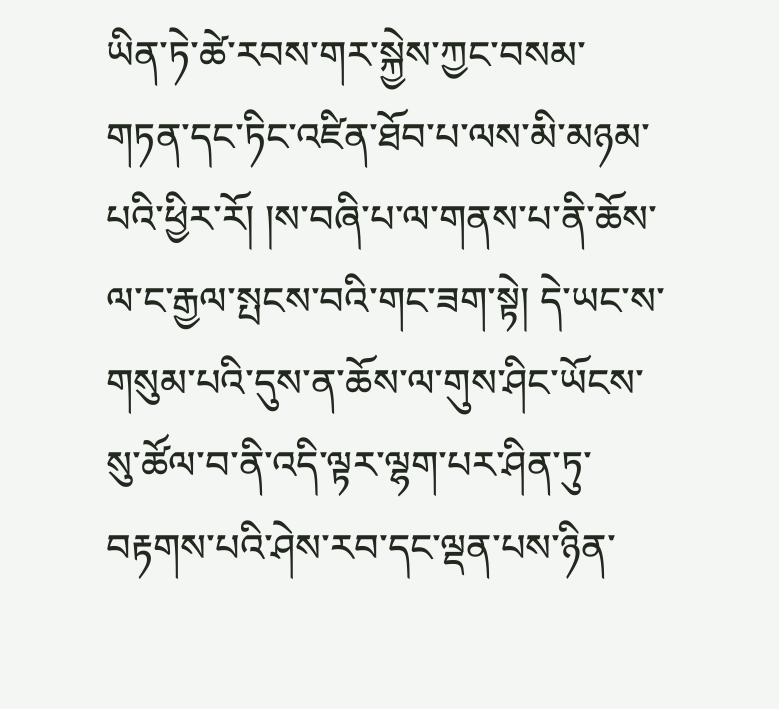ཡིན་ཏེ་ཚེ་རབས་གར་སྐྱེས་ཀྱང་བསམ་གཏན་དང་ཏིང་འཛིན་ཐོབ་པ་ལས་མི་མཉམ་པའི་ཕྱིར་རོ། །ས་བཞི་པ་ལ་གནས་པ་ནི་ཆོས་ལ་ང་རྒྱལ་སྤངས་བའི་གང་ཟག་སྟེ། དེ་ཡང་ས་གསུམ་པའི་དུས་ན་ཆོས་ལ་གུས་ཤིང་ཡོངས་སུ་ཚོལ་བ་ནི་འདི་ལྟར་ལྷག་པར་ཤིན་ཏུ་བརྟགས་པའི་ཤེས་རབ་དང་ལྡན་པས་ཉིན་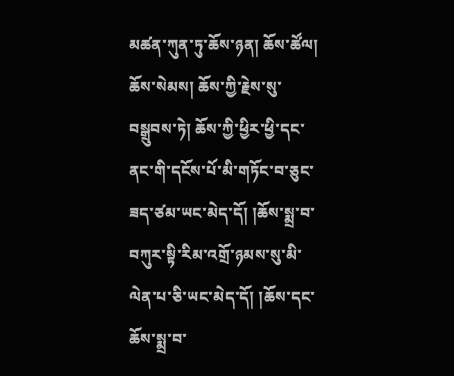མཚན་ཀུན་ཏུ་ཆོས་ཉན། ཆོས་ཚོལ། ཆོས་སེམས། ཆོས་ཀྱི་རྗེས་སུ་བསྒྲུབས་ཏེ། ཆོས་ཀྱི་ཕྱིར་ཕྱི་དང་ནང་གི་དངོས་པོ་མི་གཏོང་བ་ཅུང་ཟད་ཙམ་ཡང་མེད་དོ། །ཆོས་སྨྲ་བ་བཀུར་སྟི་རིམ་འགྲོ་ཉམས་སུ་མི་ལེན་པ་ཅི་ཡང་མེད་དོ། །ཆོས་དང་ཆོས་སྨྲ་བ་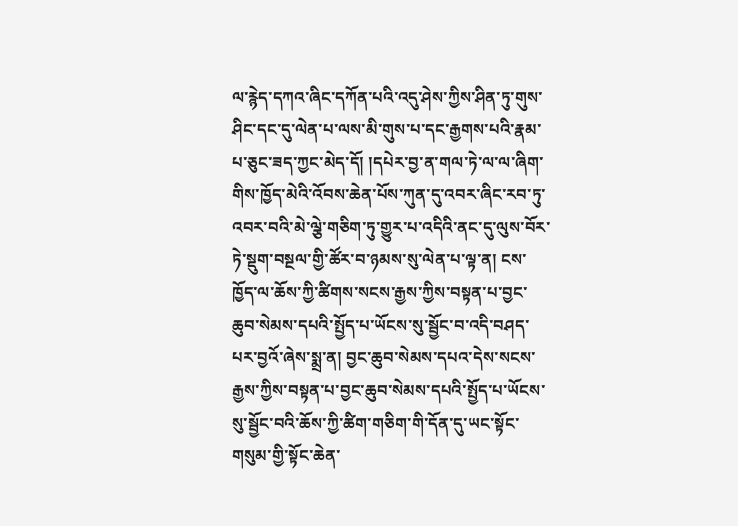ལ་རྙེད་དཀའ་ཞིང་དཀོན་པའི་འདུ་ཤེས་ཀྱིས་ཤིན་ཏུ་གུས་ཤིང་དང་དུ་ལེན་པ་ལས་མི་གུས་པ་དང་རྒྱགས་པའི་རྣམ་པ་ཅུང་ཟད་ཀྱང་མེད་དོ། །དཔེར་བྱ་ན་གལ་ཏེ་ལ་ལ་ཞིག་གིས་ཁྱོད་མེའི་འོབས་ཆེན་པོས་ཀུན་དུ་འབར་ཞིང་རབ་ཏུ་འབར་བའི་མེ་ལྕེ་གཅིག་ཏུ་གྱུར་པ་འདིའི་ནང་དུ་ལུས་བོར་ཏེ་སྡུག་བསྔལ་གྱི་ཚོར་བ་ཉམས་སུ་ལེན་པ་ལྟ་ན། ངས་ཁྱོད་ལ་ཆོས་ཀྱི་ཚིགས་སངས་རྒྱས་ཀྱིས་བསྟན་པ་བྱང་ཆུབ་སེམས་དཔའི་སྤྱོད་པ་ཡོངས་སུ་སྦྱོང་བ་འདི་བཤད་པར་བྱའོ་ཞེས་སྨྲ་ན། བྱང་ཆུབ་སེམས་དཔའ་དེས་སངས་རྒྱས་ཀྱིས་བསྟན་པ་བྱང་ཆུབ་སེམས་དཔའི་སྤྱོད་པ་ཡོངས་སུ་སྦྱོང་བའི་ཆོས་ཀྱི་ཚིག་གཅིག་གི་དོན་དུ་ཡང་སྟོང་གསུམ་གྱི་སྟོང་ཆེན་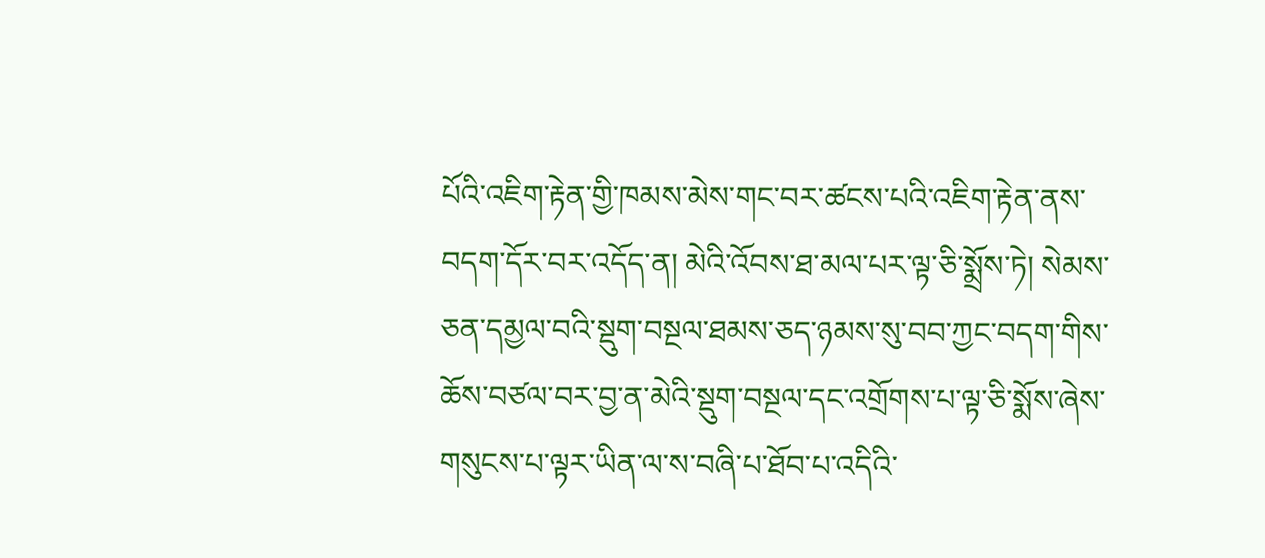པོའི་འཇིག་རྟེན་གྱི་ཁམས་མེས་གང་བར་ཚངས་པའི་འཇིག་རྟེན་ནས་བདག་དོར་བར་འདོད་ན། མེའི་འོབས་ཐ་མལ་པར་ལྟ་ཅི་སྨྲོས་ཏེ། སེམས་ཅན་དམྱལ་བའི་སྡུག་བསྔལ་ཐམས་ཅད་ཉམས་སུ་བབ་ཀྱང་བདག་གིས་ཆོས་བཙལ་བར་བྱ་ན་མེའི་སྡུག་བསྔལ་དང་འགྲོགས་པ་ལྟ་ཅི་སྨོས་ཞེས་གསུངས་པ་ལྟར་ཡིན་ལ་ས་བཞི་པ་ཐོབ་པ་འདིའི་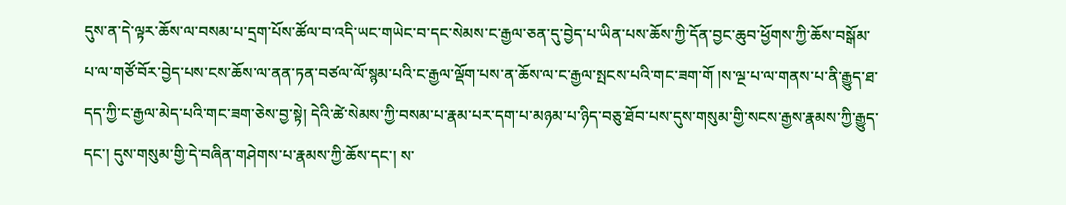དུས་ན་དེ་ལྟར་ཆོས་ལ་བསམ་པ་དྲག་པོས་ཚོལ་བ་འདི་ཡང་གཡེང་བ་དང་སེམས་ང་རྒྱལ་ཅན་དུ་བྱེད་པ་ཡིན་པས་ཆོས་ཀྱི་དོན་བྱང་ཆུབ་ཕྱོགས་ཀྱི་ཆོས་བསྒོམ་པ་ལ་གཙོ་བོར་བྱེད་པས་ངས་ཆོས་ལ་ནན་ཏན་བཙལ་ལོ་སྙམ་པའི་ང་རྒྱལ་ལྡོག་པས་ན་ཆོས་ལ་ང་རྒྱལ་སྤངས་པའི་གང་ཟག་གོ །ས་ལྔ་པ་ལ་གནས་པ་ནི་རྒྱུད་ཐ་དད་ཀྱི་ང་རྒྱལ་མེད་པའི་གང་ཟག་ཅེས་བྱ་སྟེ། དེའི་ཚེ་སེམས་ཀྱི་བསམ་པ་རྣམ་པར་དག་པ་མཉམ་པ་ཉིད་བཅུ་ཐོབ་པས་དུས་གསུམ་གྱི་སངས་རྒྱས་རྣམས་ཀྱི་རྒྱུད་དང་། དུས་གསུམ་གྱི་དེ་བཞིན་གཤེགས་པ་རྣམས་ཀྱི་ཆོས་དང་། ས་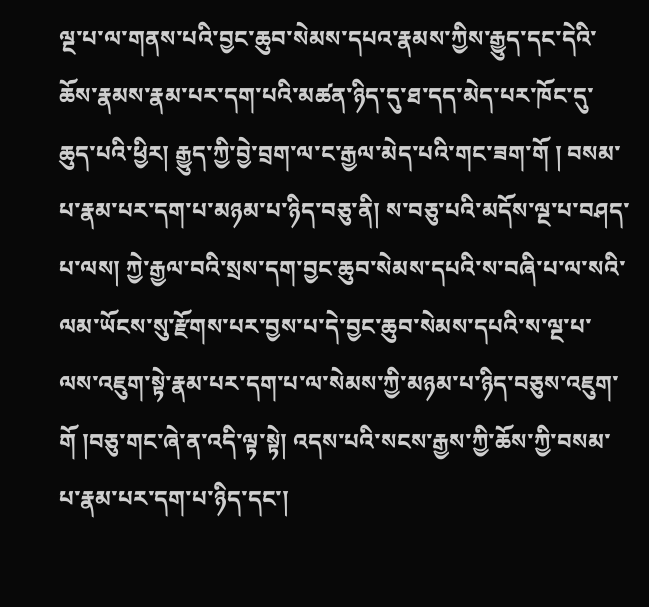ལྔ་པ་ལ་གནས་པའི་བྱང་ཆུབ་སེམས་དཔའ་རྣམས་ཀྱིས་རྒྱུད་དང་དེའི་ཆོས་རྣམས་རྣམ་པར་དག་པའི་མཚན་ཉིད་དུ་ཐ་དད་མེད་པར་ཁོང་དུ་ཆུད་པའི་ཕྱིར། རྒྱུད་ཀྱི་བྱེ་བྲག་ལ་ང་རྒྱལ་མེད་པའི་གང་ཟག་གོ ། བསམ་པ་རྣམ་པར་དག་པ་མཉམ་པ་ཉིད་བཅུ་ནི། ས་བཅུ་པའི་མདོས་ལྔ་པ་བཤད་པ་ལས། ཀྱེ་རྒྱལ་བའི་སྲས་དག་བྱང་ཆུབ་སེམས་དཔའི་ས་བཞི་པ་ལ་སའི་ལམ་ཡོངས་སུ་རྫོགས་པར་བྱས་པ་དེ་བྱང་ཆུབ་སེམས་དཔའི་ས་ལྔ་པ་ལས་འཇུག་སྟེ་རྣམ་པར་དག་པ་ལ་སེམས་ཀྱི་མཉམ་པ་ཉིད་བཅུས་འཇུག་གོ །བཅུ་གང་ཞེ་ན་འདི་ལྟ་སྟེ། འདས་པའི་སངས་རྒྱས་ཀྱི་ཆོས་ཀྱི་བསམ་པ་རྣམ་པར་དག་པ་ཉིད་དང་།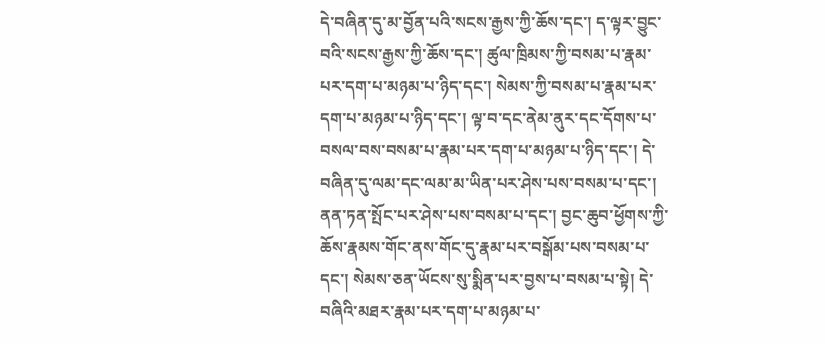དེ་བཞིན་དུ་མ་བྱོན་པའི་སངས་རྒྱས་ཀྱི་ཆོས་དང་། ད་ལྟར་བྱུང་བའི་སངས་རྒྱས་ཀྱི་ཆོས་དང་། ཚུལ་ཁྲིམས་ཀྱི་བསམ་པ་རྣམ་པར་དག་པ་མཉམ་པ་ཉིད་དང་། སེམས་ཀྱི་བསམ་པ་རྣམ་པར་དག་པ་མཉམ་པ་ཉིད་དང་། ལྟ་བ་དང་ནེམ་ནུར་དང་དོགས་པ་བསལ་བས་བསམ་པ་རྣམ་པར་དག་པ་མཉམ་པ་ཉིད་དང་། དེ་བཞིན་དུ་ལམ་དང་ལམ་མ་ཡིན་པར་ཤེས་པས་བསམ་པ་དང་། ནན་ཏན་སྤོང་པར་ཤེས་པས་བསམ་པ་དང་། བྱང་ཆུབ་ཕྱོགས་ཀྱི་ཆོས་རྣམས་གོང་ནས་གོང་དུ་རྣམ་པར་བསྒོམ་པས་བསམ་པ་དང་། སེམས་ཅན་ཡོངས་སུ་སྨིན་པར་བྱས་པ་བསམ་པ་སྟེ། དེ་བཞིའི་མཐར་རྣམ་པར་དག་པ་མཉམ་པ་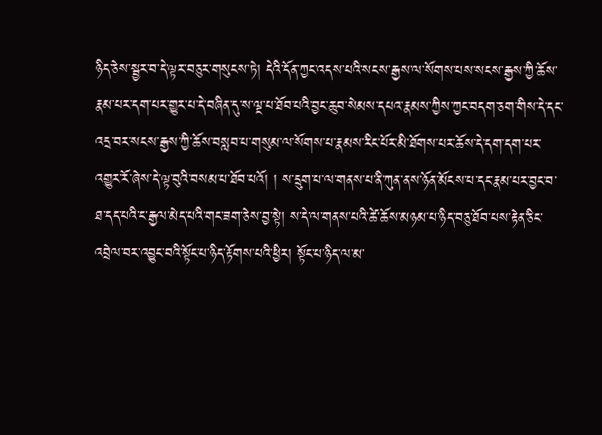ཉིད་ཅེས་སྦྱར་བ་དེ་ལྟར་བཅུར་གསུངས་ཏེ། དེའི་དོན་ཀྱང་འདས་པའི་སངས་རྒྱས་ལ་སོགས་པས་སངས་རྒྱས་ཀྱི་ཆོས་རྣམ་པར་དག་པར་གྱུར་པ་དེ་བཞིན་དུ་ས་ལྔ་པ་ཐོབ་པའི་བྱང་ཆུབ་སེམས་དཔའ་རྣམས་ཀྱིས་ཀྱང་བདག་ཅག་གིས་དེ་དང་འདྲ་བར་སངས་རྒྱས་ཀྱི་ཆོས་བསླབ་པ་གསུམ་ལ་སོགས་པ་རྣམས་རིང་པོར་མི་ཐོགས་པར་ཆོས་དེ་དག་དག་པར་འགྱུར་རོ་ཞེས་དེ་ལྟ་བུའི་བསམ་པ་ཐོབ་པའོ། ། ས་དྲུག་པ་ལ་གནས་པ་ནི་ཀུན་ནས་ཉོན་མོངས་པ་དང་རྣམ་པར་བྱང་བ་ཐ་དད་པའི་ང་རྒྱལ་མེད་པའི་གང་ཟག་ཅེས་བྱ་སྟེ། ས་དེ་ལ་གནས་པའི་ཚེ་ཆོས་མཉམ་པ་ཉིད་བཅུ་ཐོབ་པས་རྟེན་ཅིང་འབྲེལ་བར་འབྱུང་བའི་སྟོང་པ་ཉིད་རྟོགས་པའི་ཕྱིར། སྟོང་པ་ཉིད་ལ་མ་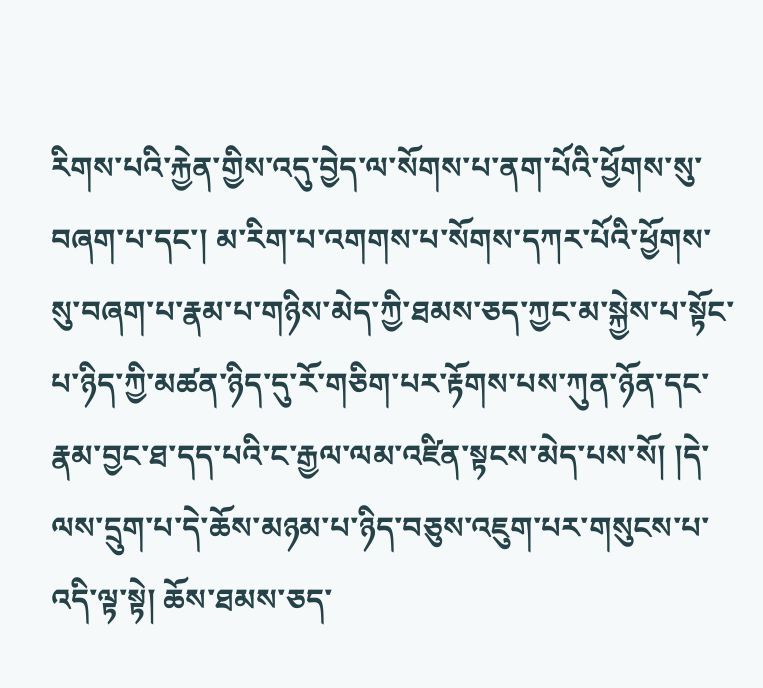རིགས་པའི་རྐྱེན་གྱིས་འདུ་བྱེད་ལ་སོགས་པ་ནག་པོའི་ཕྱོགས་སུ་བཞག་པ་དང་། མ་རིག་པ་འགགས་པ་སོགས་དཀར་པོའི་ཕྱོགས་སུ་བཞག་པ་རྣམ་པ་གཉིས་མེད་ཀྱི་ཐམས་ཅད་ཀྱང་མ་སྐྱེས་པ་སྟོང་པ་ཉིད་ཀྱི་མཚན་ཉིད་དུ་རོ་གཅིག་པར་རྟོགས་པས་ཀུན་ཉོན་དང་རྣམ་བྱང་ཐ་དད་པའི་ང་རྒྱལ་ལམ་འཛིན་སྟངས་མེད་པས་སོ། །དེ་ལས་དྲུག་པ་དེ་ཆོས་མཉམ་པ་ཉིད་བཅུས་འཇུག་པར་གསུངས་པ་འདི་ལྟ་སྟེ། ཆོས་ཐམས་ཅད་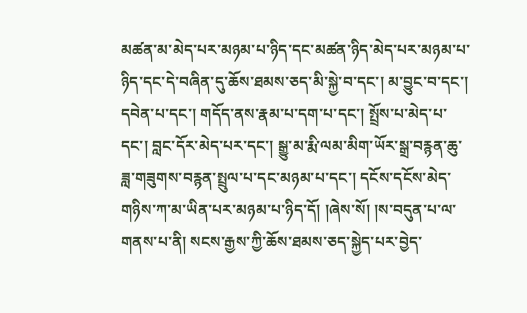མཚན་མ་མེད་པར་མཉམ་པ་ཉིད་དང་མཚན་ཉིད་མེད་པར་མཉམ་པ་ཉིད་དང་དེ་བཞིན་དུ་ཆོས་ཐམས་ཅད་མི་སྐྱེ་བ་དང་། མ་བྱུང་བ་དང་། དབེན་པ་དང་། གདོད་ནས་རྣམ་པ་དག་པ་དང་། སྤྲོས་པ་མེད་པ་དང་། བླང་དོར་མེད་པར་དང་། སྒྱུ་མ་རྨི་ལམ་མིག་ཡོར་སྒྲ་བརྙན་ཆུ་ཟླ་གཟུགས་བརྙན་སྤྲུལ་པ་དང་མཉམ་པ་དང་། དངོས་དངོས་མེད་གཉིས་ཀ་མ་ཡིན་པར་མཉམ་པ་ཉིད་དོ། །ཞེས་སོ། །ས་བདུན་པ་ལ་གནས་པ་ནི། སངས་རྒྱས་ཀྱི་ཆོས་ཐམས་ཅད་སྐྱེད་པར་བྱེད་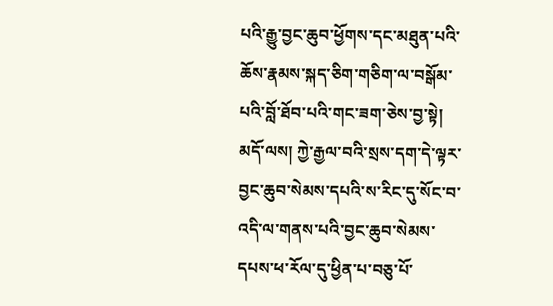པའི་རྒྱུ་བྱང་ཆུབ་ཕྱོགས་དང་མཐུན་པའི་ཆོས་རྣམས་སྐད་ཅིག་གཅིག་ལ་བསྒོམ་པའི་བློ་ཐོབ་པའི་གང་ཟག་ཅེས་བྱ་སྟེ། མདོ་ལས། ཀྱེ་རྒྱལ་བའི་སྲས་དག་དེ་ལྟར་བྱང་ཆུབ་སེམས་དཔའི་ས་རིང་དུ་སོང་བ་འདི་ལ་གནས་པའི་བྱང་ཆུབ་སེམས་དཔས་ཕ་རོལ་དུ་ཕྱིན་པ་བཅུ་པོ་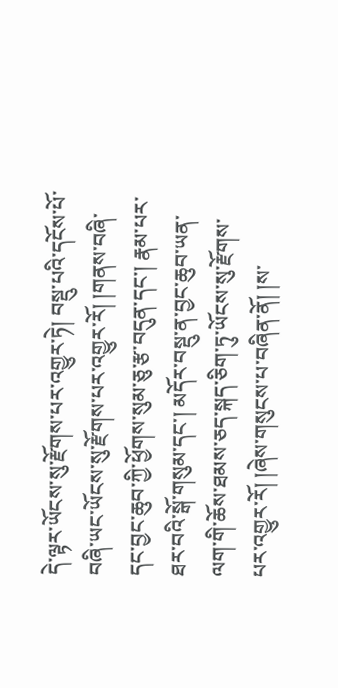དེ་ལྟར་ཡོངས་སུ་རྫོགས་པར་འགྱུར་ཏེ། བསྡུ་པའི་དངོས་པོ་བཞི་ཡང་ཡོངས་སུ་རྫོགས་པར་འགྱུར་རོ། །གནས་བཞི་དང་བྱང་ཆུབ་ཀྱི་ཕྱོགས་སུམ་ཅུ་རྩ་བདུན་དང་། རྣམ་པར་ཐར་བའི་སྒོ་གསུམ་དང་། མདོར་བསྡུ་ན་བྱང་ཆུབ་ཡན་ལག་གི་ཆོས་ཐམས་ཅད་སྐད་ཅིག་ཏུ་ཡོངས་སུ་རྫོགས་པར་འགྱུར་རོ། །ཞེས་གསུངས་པ་བཞིན་ནོ། །ས་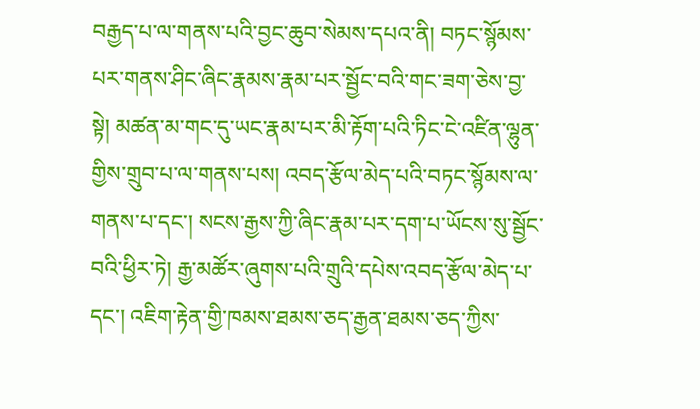བརྒྱད་པ་ལ་གནས་པའི་བྱང་ཆུབ་སེམས་དཔའ་ནི། བཏང་སྙོམས་པར་གནས་ཤིང་ཞིང་རྣམས་རྣམ་པར་སྦྱོང་བའི་གང་ཟག་ཅེས་བྱ་སྟེ། མཚན་མ་གང་དུ་ཡང་རྣམ་པར་མི་རྟོག་པའི་ཏིང་ངེ་འཛིན་ལྷུན་གྱིས་གྲུབ་པ་ལ་གནས་པས། འབད་རྩོལ་མེད་པའི་བཏང་སྙོམས་ལ་གནས་པ་དང་། སངས་རྒྱས་ཀྱི་ཞིང་རྣམ་པར་དག་པ་ཡོངས་སུ་སྦྱོང་བའི་ཕྱིར་ཏེ། རྒྱ་མཚོར་ཞུགས་པའི་གྲུའི་དཔེས་འབད་རྩོལ་མེད་པ་དང་། འཇིག་རྟེན་གྱི་ཁམས་ཐམས་ཅད་རྒྱན་ཐམས་ཅད་ཀྱིས་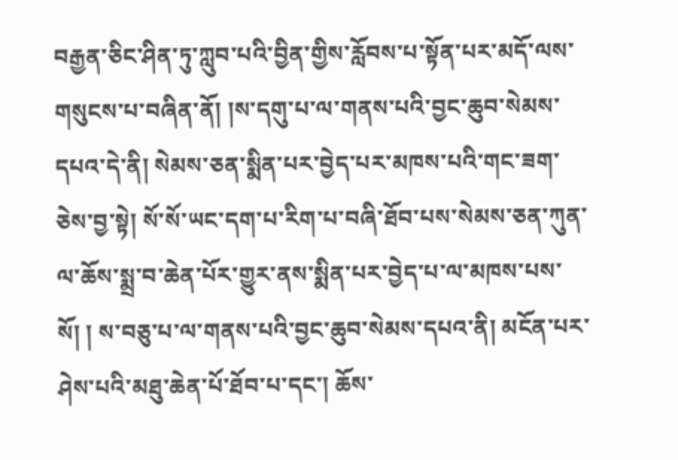བརྒྱན་ཅིང་ཤིན་ཏུ་ཀླུབ་པའི་བྱིན་གྱིས་རློབས་པ་སྟོན་པར་མདོ་ལས་གསུངས་པ་བཞིན་ནོ། །ས་དགུ་པ་ལ་གནས་པའི་བྱང་ཆུབ་སེམས་དཔའ་དེ་ནི། སེམས་ཅན་སྨིན་པར་བྱེད་པར་མཁས་པའི་གང་ཟག་ཅེས་བྱ་སྟེ། སོ་སོ་ཡང་དག་པ་རིག་པ་བཞི་ཐོབ་པས་སེམས་ཅན་ཀུན་ལ་ཆོས་སྨྲ་བ་ཆེན་པོར་གྱུར་ནས་སྨིན་པར་བྱེད་པ་ལ་མཁས་པས་སོ། ། ས་བཅུ་པ་ལ་གནས་པའི་བྱང་ཆུབ་སེམས་དཔའ་ནི། མངོན་པར་ཤེས་པའི་མཐུ་ཆེན་པོ་ཐོབ་པ་དང་། ཆོས་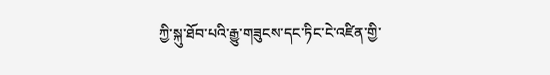ཀྱི་སྐུ་ཐོབ་པའི་རྒྱུ་གཟུངས་དང་ཏིང་ངེ་འཛིན་གྱི་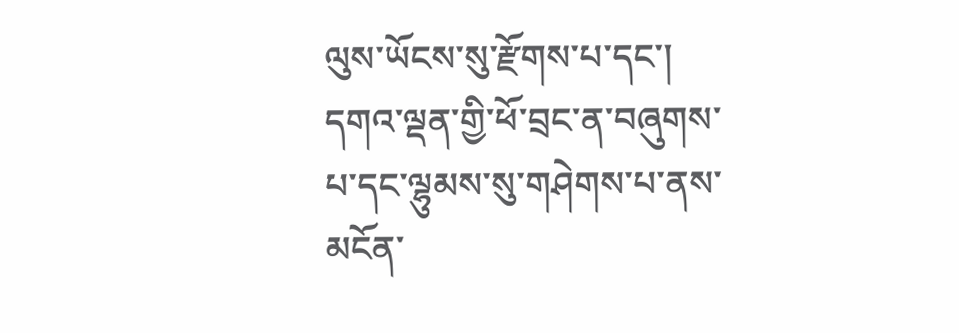ལུས་ཡོངས་སུ་རྫོགས་པ་དང་། དགའ་ལྡན་གྱི་ཕོ་བྲང་ན་བཞུགས་པ་དང་ལྷུམས་སུ་གཤེགས་པ་ནས་མངོན་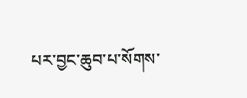པར་བྱང་ཆུབ་པ་སོགས་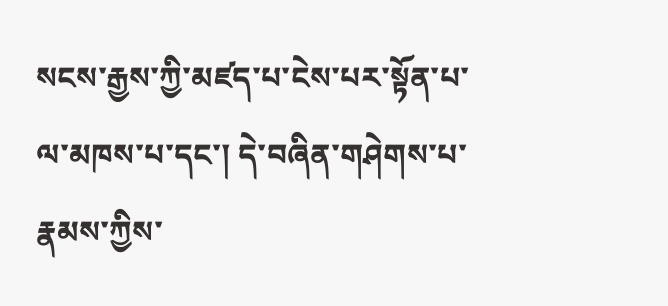སངས་རྒྱས་ཀྱི་མཛད་པ་ངེས་པར་སྟོན་པ་ལ་མཁས་པ་དང་། དེ་བཞིན་གཤེགས་པ་རྣམས་ཀྱིས་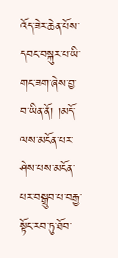འོད་ཟེར་ཆེན་པོས་དབང་བསྐུར་པ་ཡི་གང་ཟག་ཞེས་བྱ་བ་ཡིན་ནོ། །མདོ་ལས་མངོན་པར་ཤེས་པས་མངོན་པར་བསྒྲུབ་པ་བརྒྱ་སྟོང་རབ་ཏུ་ཐོབ་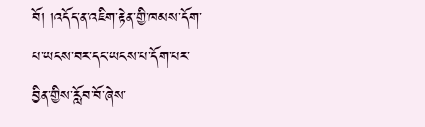བོ། །འདོད་ན་འཇིག་རྟེན་གྱི་ཁམས་དོག་པ་ཡངས་བར་དང་ཡངས་པ་དོག་པར་བྱིན་གྱིས་རློབ་བོ་ཞེས་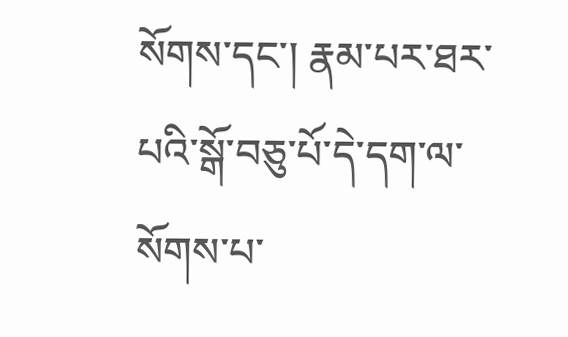སོགས་དང་། རྣམ་པར་ཐར་པའི་སྒོ་བཅུ་པོ་དེ་དག་ལ་སོགས་པ་